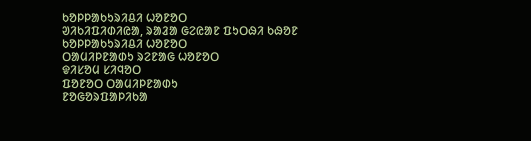ᱠᱚᱞᱞᱟᱠᱩᱨᱤᱪᱤ ᱦᱚᱱᱚᱛ
ᱣᱤᱠᱤᱯᱤᱰᱤᱭᱟ, ᱨᱟᱲᱟ ᱜᱮᱭᱟᱱ ᱯᱩᱛᱷᱤ ᱠᱷᱚᱱ
ᱠᱚᱞᱞᱟᱠᱩᱨᱤᱪᱤ ᱦᱚᱱᱚᱛ
ᱛᱟᱢᱤᱞᱱᱟᱰᱩ ᱨᱮᱱᱟᱜ ᱦᱚᱱᱚᱛ
ᱫᱤᱥᱚᱢ ᱥᱤᱧᱚᱛ
ᱯᱚᱱᱚᱛ ᱛᱟᱢᱤᱞᱱᱟᱰᱩ
ᱱᱚᱜᱚᱨᱯᱟᱞᱤᱠᱟ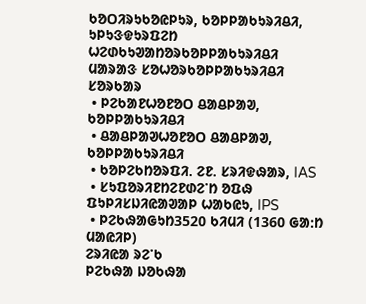ᱠᱚᱛᱤᱨᱩᱠᱚᱭᱞᱩᱨ, ᱠᱚᱞᱞᱟᱠᱩᱨᱤᱪᱤ, ᱩᱞᱩᱝᱫᱩᱨᱯᱮᱴ
ᱦᱮᱰᱠᱩᱣᱟᱴᱚᱨᱠᱚᱞᱞᱟᱠᱩᱨᱤᱪᱤ
ᱢᱟᱨᱟᱝ ᱥᱚᱦᱚᱨᱠᱚᱞᱞᱟᱠᱩᱨᱤᱪᱤ
ᱥᱚᱨᱠᱟᱨ
 • ᱞᱮᱠᱟᱱᱦᱚᱱᱚᱛ ᱪᱟᱪᱞᱟᱣ, ᱠᱚᱞᱞᱟᱠᱩᱨᱤᱪᱤ
 • ᱪᱟᱪᱞᱟᱣᱦᱚᱱᱚᱛ ᱪᱟᱪᱞᱟᱣ, ᱠᱚᱞᱞᱟᱠᱩᱨᱤᱪᱤ
 • ᱠᱚᱞᱮᱠᱴᱚᱨᱯᱤ. ᱮᱱ. ᱥᱨᱤᱫᱷᱟᱨ, IAS
 • ᱥᱩᱯᱚᱨᱤᱱᱴᱮᱱᱰᱮᱸᱴ ᱚᱯᱷ ᱯᱩᱞᱤᱥᱡᱤᱭᱟᱣᱟᱞ ᱦᱟᱠᱭᱩ, IPS
 • ᱞᱮᱠᱷᱟᱜᱩᱴ3520 ᱠᱤᱢᱤ (1360 ᱜᱟᱺᱴ ᱢᱟᱭᱤᱞ)
ᱮᱨᱤᱭᱟ ᱨᱮᱸᱠ
ᱞᱮᱠᱷᱟ ᱡᱚᱠᱷᱟ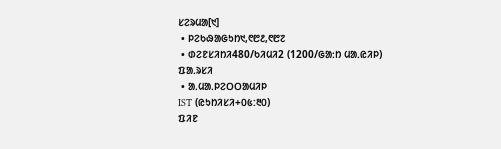ᱥᱮᱨᱢᱟ[᱑]
 • ᱞᱮᱠᱷᱟᱜᱩᱴ᱑,᱖᱘᱒,᱖᱘᱗
 • ᱰᱮᱱᱥᱤᱴᱤ480/ᱠᱤᱢᱤ2 (1200/ᱜᱟᱺᱴ ᱢᱟᱹᱭᱤᱞ)
ᱯᱟᱹᱨᱥᱤ
 • ᱟᱹᱢᱟᱹᱞᱮᱛᱛᱟᱢᱤᱞ
IST (ᱭᱩᱴᱤᱥᱤ+᱐᱕:᱓᱐)
ᱯᱤᱱ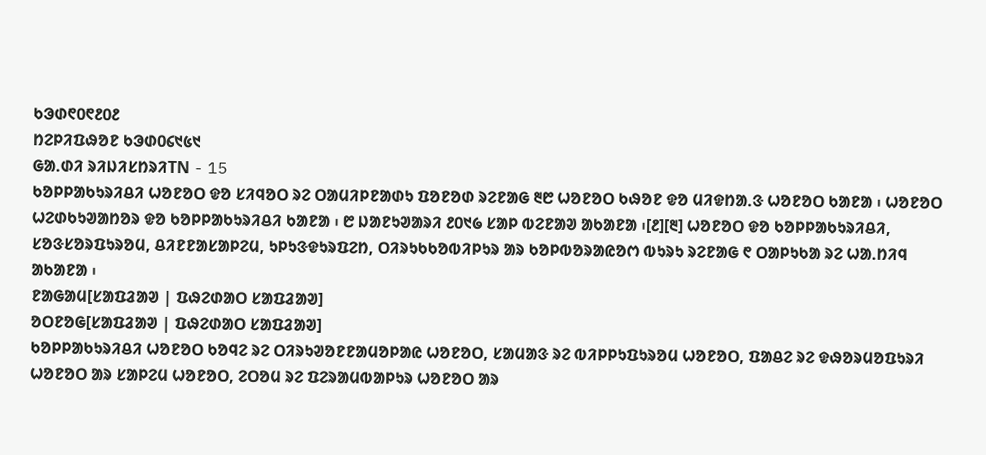ᱠᱳᱰ᱖᱐᱖᱒᱐᱒
ᱴᱮᱞᱤᱯᱷᱚᱱ ᱠᱳᱰ᱐᱔᱑᱕᱑
ᱜᱟᱹᱰᱤ ᱨᱤᱡᱤᱥᱴᱨᱤTN - 15
ᱠᱚᱞᱞᱟᱠᱩᱨᱤᱪᱤ ᱦᱚᱱᱚᱛ ᱫᱚ ᱥᱤᱧᱚᱛ ᱨᱮ ᱛᱟᱢᱤᱞᱱᱟᱰᱩ ᱯᱚᱱᱚᱰ ᱨᱮᱱᱟᱜ ᱓᱘ ᱦᱚᱱᱚᱛ ᱠᱷᱚᱱ ᱫᱚ ᱢᱤᱫᱴᱟᱹᱝ ᱦᱚᱱᱚᱛ ᱠᱟᱱᱟ ᱾ ᱦᱚᱱᱚᱛ ᱦᱮᱰᱠᱩᱣᱟᱴᱚᱨ ᱫᱚ ᱠᱚᱞᱞᱟᱠᱩᱨᱤᱪᱤ ᱠᱟᱱᱟ ᱾ ᱘ ᱡᱟᱱᱩᱣᱟᱨᱤ ᱒᱐᱑᱙ ᱥᱟᱞ ᱵᱮᱱᱟᱣ ᱟᱠᱟᱱᱟ ᱾[᱒][᱓] ᱦᱚᱱᱚᱛ ᱫᱚ ᱠᱚᱞᱞᱟᱠᱩᱨᱤᱪᱤ, ᱥᱚᱝᱥᱚᱨᱯᱩᱨᱚᱢ, ᱪᱤᱱᱱᱟᱥᱟᱞᱮᱢ, ᱩᱞᱩᱝᱫᱩᱨᱯᱮᱴ, ᱛᱤᱨᱩᱠᱠᱚᱵᱤᱞᱩᱨ ᱟᱨ ᱠᱚᱞᱵᱚᱨᱟᱭᱚᱬ ᱵᱩᱨᱩ ᱨᱮᱱᱟᱜ ᱖ ᱛᱟᱞᱩᱠᱟ ᱨᱮ ᱦᱟᱹᱴᱤᱧ ᱟᱠᱟᱱᱟ ᱾
ᱱᱟᱜᱟᱢ[ᱥᱟᱯᱲᱟᱣ | ᱯᱷᱮᱰᱟᱛ ᱥᱟᱯᱲᱟᱣ]
ᱚᱛᱱᱚᱜ[ᱥᱟᱯᱲᱟᱣ | ᱯᱷᱮᱰᱟᱛ ᱥᱟᱯᱲᱟᱣ]
ᱠᱚᱞᱞᱟᱠᱩᱨᱤᱪᱤ ᱦᱚᱱᱚᱛ ᱠᱚᱧᱮ ᱨᱮ ᱛᱤᱨᱩᱣᱚᱱᱱᱟᱢᱚᱞᱟᱭ ᱦᱚᱱᱚᱛ, ᱥᱟᱢᱟᱝ ᱨᱮ ᱵᱤᱞᱞᱩᱯᱩᱨᱚᱢ ᱦᱚᱱᱚᱛ, ᱯᱟᱪᱮ ᱨᱮ ᱫᱷᱚᱨᱢᱚᱯᱩᱨᱤ ᱦᱚᱱᱚᱛ ᱟᱨ ᱥᱟᱞᱮᱢ ᱦᱚᱱᱚᱛ, ᱮᱛᱚᱢ ᱨᱮ ᱯᱮᱨᱟᱢᱵᱟᱞᱩᱨ ᱦᱚᱱᱚᱛ ᱟᱨ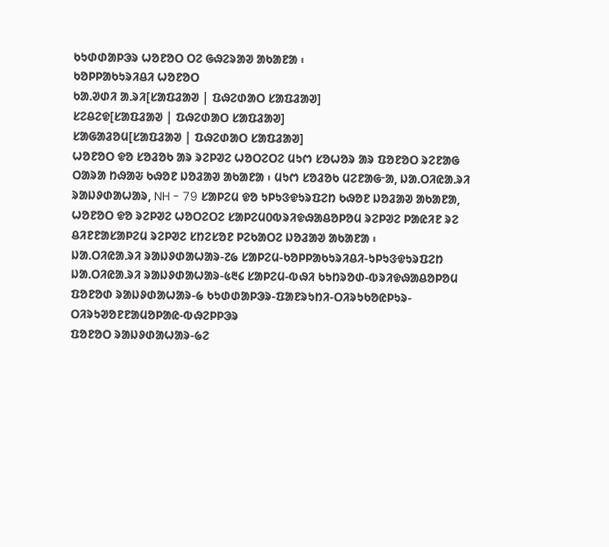ᱠᱩᱰᱰᱟᱞᱳᱨ ᱦᱚᱱᱚᱛ ᱛᱮ ᱜᱷᱮᱨᱟᱣ ᱟᱠᱟᱱᱟ ᱾
ᱠᱚᱞᱞᱟᱠᱩᱨᱤᱪᱤ ᱦᱚᱱᱚᱛ
ᱠᱟᱹᱣᱰᱤ ᱟᱹᱨᱤ[ᱥᱟᱯᱲᱟᱣ | ᱯᱷᱮᱰᱟᱛ ᱥᱟᱯᱲᱟᱣ]
ᱥᱮᱪᱮᱫ[ᱥᱟᱯᱲᱟᱣ | ᱯᱷᱮᱰᱟᱛ ᱥᱟᱯᱲᱟᱣ]
ᱥᱟᱜᱟᱲᱚᱢ[ᱥᱟᱯᱲᱟᱣ | ᱯᱷᱮᱰᱟᱛ ᱥᱟᱯᱲᱟᱣ]
ᱦᱚᱱᱚᱛ ᱫᱚ ᱥᱚᱲᱚᱠ ᱟᱨ ᱨᱮᱞᱣᱮ ᱦᱚᱛᱮᱛᱮ ᱢᱩᱬ ᱥᱚᱦᱚᱨ ᱟᱨ ᱯᱚᱱᱚᱛ ᱨᱮᱱᱟᱜ ᱛᱟᱨᱟ ᱴᱷᱟᱶ ᱠᱷᱚᱱ ᱡᱚᱲᱟᱣ ᱟᱠᱟᱱᱟ ᱾ ᱢᱩᱬ ᱥᱚᱲᱚᱠ ᱢᱮᱱᱟᱜᱼᱟ, ᱡᱟᱹᱛᱤᱭᱟᱹᱨᱤ ᱨᱟᱡᱽᱰᱟᱦᱟᱨ, NH - 79 ᱥᱟᱞᱮᱢ ᱫᱚ ᱩᱞᱩᱝᱫᱩᱨᱯᱮᱴ ᱠᱷᱚᱱ ᱡᱚᱲᱟᱣ ᱟᱠᱟᱱᱟ, ᱦᱚᱱᱚᱛ ᱫᱚ ᱨᱮᱞᱣᱮ ᱦᱚᱛᱮᱛᱮ ᱥᱟᱞᱮᱢ᱐ᱵᱨᱤᱫᱷᱟᱪᱚᱞᱚᱢ ᱨᱮᱞᱣᱮ ᱞᱟᱭᱤᱱ ᱨᱮ ᱪᱤᱱᱱᱟᱥᱟᱞᱮᱢ ᱨᱮᱞᱣᱮ ᱥᱴᱮᱥᱚᱱ ᱞᱮᱠᱟᱛᱮ ᱡᱚᱲᱟᱣ ᱟᱠᱟᱱᱟ ᱾
ᱡᱟᱹᱛᱤᱭᱟᱹᱨᱤ ᱨᱟᱡᱽᱰᱟᱦᱟᱨ-᱗᱙ ᱥᱟᱞᱮᱢ-ᱠᱚᱞᱞᱟᱠᱩᱨᱤᱪᱤ-ᱩᱞᱩᱝᱫᱩᱨᱯᱮᱴ
ᱡᱟᱹᱛᱤᱭᱟᱹᱨᱤ ᱨᱟᱡᱽᱰᱟᱦᱟᱨ-᱕᱓᱔ ᱥᱟᱞᱮᱢ-ᱵᱷᱤ ᱠᱩᱴᱨᱚᱰ-ᱵᱨᱤᱫᱷᱟᱪᱚᱞᱚᱢ
ᱯᱚᱱᱚᱰ ᱨᱟᱡᱽᱰᱟᱦᱟᱨ-᱙ ᱠᱩᱰᱰᱟᱞᱳᱨ-ᱯᱟᱱᱨᱩᱴᱤ-ᱛᱤᱨᱩᱠᱚᱭᱞᱩᱨ-ᱛᱤᱨᱩᱣᱚᱱᱱᱟᱢᱚᱞᱟᱭ-ᱵᱷᱮᱞᱞᱳᱨ
ᱯᱚᱱᱚᱛ ᱨᱟᱡᱽᱰᱟᱦᱟᱨ-᱙ᱮ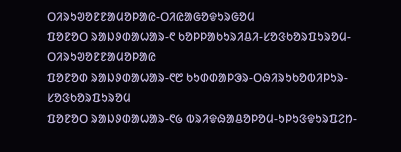ᱛᱤᱨᱩᱣᱚᱱᱱᱟᱢᱚᱞᱟᱭ-ᱛᱤᱭᱟᱜᱚᱫᱩᱨᱜᱚᱢ
ᱯᱚᱱᱚᱛ ᱨᱟᱡᱽᱰᱟᱦᱟᱨ-᱖ ᱠᱚᱞᱞᱟᱠᱩᱨᱤᱪᱤ-ᱥᱚᱝᱠᱚᱨᱯᱩᱨᱚᱢ-ᱛᱤᱨᱩᱣᱚᱱᱱᱟᱢᱚᱞᱟᱭ
ᱯᱚᱱᱚᱰ ᱨᱟᱡᱽᱰᱟᱦᱟᱨ-᱖᱘ ᱠᱩᱰᱰᱟᱞᱳᱨ-ᱛᱷᱤᱨᱩᱠᱚᱵᱤᱞᱩᱨ-ᱥᱚᱝᱠᱚᱨᱯᱩᱨᱚᱢ
ᱯᱚᱱᱚᱛ ᱨᱟᱡᱽᱰᱟᱦᱟᱨ-᱖᱙ ᱵᱨᱤᱫᱷᱟᱪᱚᱞᱚᱢ-ᱩᱞᱩᱝᱫᱩᱨᱯᱮᱴ-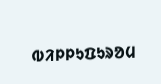ᱵᱤᱞᱞᱩᱯᱩᱨᱚᱢ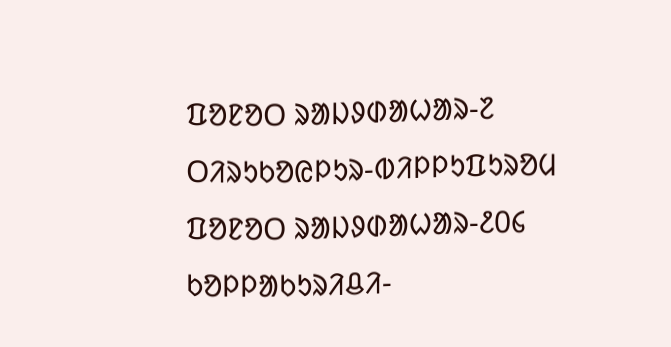ᱯᱚᱱᱚᱛ ᱨᱟᱡᱽᱰᱟᱦᱟᱨ-᱗ ᱛᱤᱨᱩᱠᱚᱭᱞᱩᱨ-ᱵᱤᱞᱞᱩᱯᱩᱨᱚᱢ
ᱯᱚᱱᱚᱛ ᱨᱟᱡᱽᱰᱟᱦᱟᱨ-᱒᱐᱔ ᱠᱚᱞᱞᱟᱠᱩᱨᱤᱪᱤ-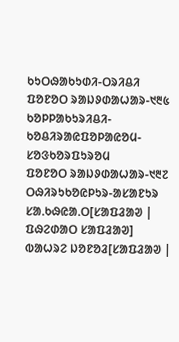ᱠᱩᱛᱷᱟᱠᱩᱰᱤ-ᱛᱨᱤᱪᱤ
ᱯᱚᱱᱚᱛ ᱨᱟᱡᱽᱰᱟᱦᱟᱨ-᱑᱓᱕ ᱠᱚᱞᱞᱟᱠᱩᱨᱤᱪᱤ-ᱠᱚᱪᱤᱨᱟᱭᱯᱚᱞᱟᱭᱚᱢ-ᱥᱚᱝᱠᱚᱨᱯᱩᱨᱚᱢ
ᱯᱚᱱᱚᱛ ᱨᱟᱡᱽᱰᱟᱦᱟᱨ-᱑᱓᱗ ᱛᱷᱤᱨᱩᱠᱚᱭᱞᱩᱨ-ᱟᱥᱟᱱᱩᱨ
ᱥᱟᱹᱠᱷᱭᱟᱹᱛ[ᱥᱟᱯᱲᱟᱣ | ᱯᱷᱮᱰᱟᱛ ᱥᱟᱯᱲᱟᱣ]
ᱵᱟᱦᱨᱮ ᱡᱚᱱᱚᱲ[ᱥᱟᱯᱲᱟᱣ |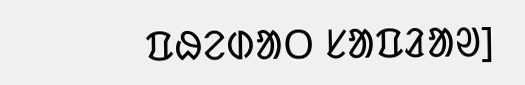ᱯᱷᱮᱰᱟᱛ ᱥᱟᱯᱲᱟᱣ]